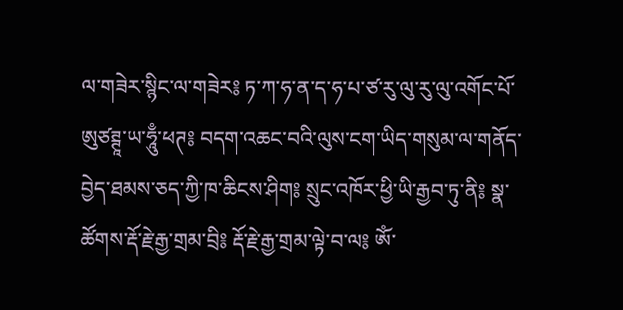ལ་གཟེར་སྙིང་ལ་གཟེར༔ ཏ་ཀ་ཧ་ན་ད་ཧ་པ་ཙ་རུ་ལུ་རུ་ལུ་འགོང་པོ་ཨུཙཊྚཱ་ཡ་ཧཱུྃ་ཕཊ༔ བདག་འཆང་བའི་ལུས་ངག་ཡིད་གསུམ་ལ་གནོད་བྱེད་ཐམས་ཅད་ཀྱི་ཁ་ཆིངས་ཤིག༔ སྲུང་འཁོར་ཕྱི་ཡི་རྒྱབ་ཏུ་ནི༔ སྣ་ཚོགས་རྡོ་རྗེ་རྒྱ་གྲམ་བྲི༔ རྡོ་རྗེ་རྒྱ་གྲམ་ལྟེ་བ་ལ༔ ཨོཾ་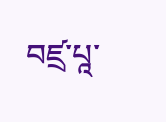བཛྲ་པཱ་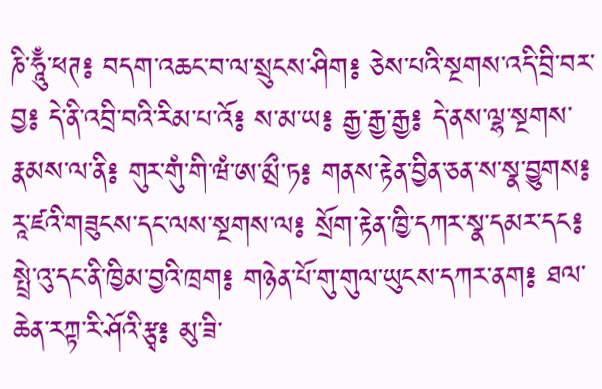ཎི་ཧཱུྃ་ཕཊ༔ བདག་འཆང་བ་ལ་སྲུངས་ཤིག༔ ཅེས་པའི་སྔགས་འདི་བྲི་བར་བྱ༔ དེ་ནི་འབྲི་བའི་རིམ་པ་འོ༔ ས་མ་ཡ༔ རྒྱ་རྒྱ་རྒྱ༔ དེ་ནས་ལྷ་སྔགས་རྣམས་ལ་ནི༔ གུར་གུཾ་གི་ཝཾ་ཨ་མྲྀ་ཏ༔ གནས་རྟེན་བྱིན་ཅན་ས་སྣ་བྱུགས༔ རཱ་ཛའི་གཟུངས་དང་ལས་སྔགས་ལ༔ སྲོག་རྟེན་ཁྱི་དཀར་སྣ་དམར་དང༔ སྤྲེ་འུ་དང་ནི་ཁྱིམ་བྱའི་ཁྲག༔ གཉེན་པོ་གུ་གུལ་ཡུངས་དཀར་ནག༔ ཐལ་ཆེན་རཀྟ་རི་ཤོའི་རྩྭ༔ མུ་ཟི་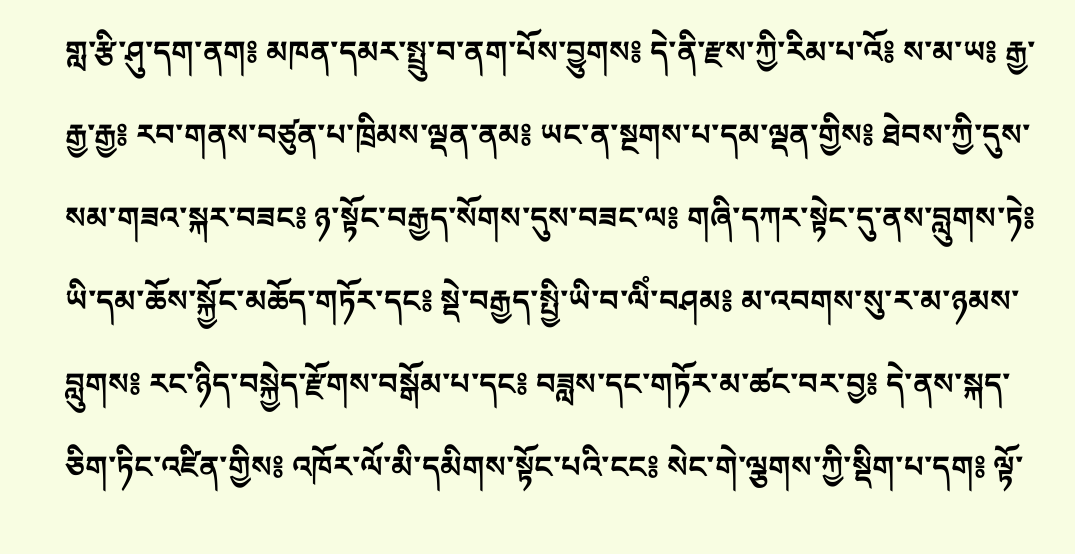གླ་རྩི་ཤུ་དག་ནག༔ མཁན་དམར་སྤྲུ་བ་ནག་པོས་བྱུགས༔ དེ་ནི་རྫས་ཀྱི་རིམ་པ་འོ༔ ས་མ་ཡ༔ རྒྱ་རྒྱ་རྒྱ༔ རབ་གནས་བཙུན་པ་ཁྲིམས་ལྡན་ནམ༔ ཡང་ན་སྔགས་པ་དམ་ལྡན་གྱིས༔ ཐེབས་ཀྱི་དུས་སམ་གཟའ་སྐར་བཟང༔ ཉ་སྟོང་བརྒྱད་སོགས་དུས་བཟང་ལ༔ གཞི་དཀར་སྟེང་དུ་ནས་བླུགས་ཏེ༔ ཡི་དམ་ཆོས་སྐྱོང་མཆོད་གཏོར་དང༔ སྡེ་བརྒྱད་སྤྱི་ཡི་བ་ལིཾ་བཤམ༔ མ་འབགས་སུ་ར་མ་ཉམས་བླུགས༔ རང་ཉིད་བསྐྱེད་རྫོགས་བསྒོམ་པ་དང༔ བཟླས་དང་གཏོར་མ་ཚང་བར་བྱ༔ དེ་ནས་སྐད་ཅིག་ཏིང་འཛིན་གྱིས༔ འཁོར་ལོ་མི་དམིགས་སྟོང་པའི་ངང༔ སེང་གེ་ལྕགས་ཀྱི་སྡིག་པ་དག༔ ལྟོ་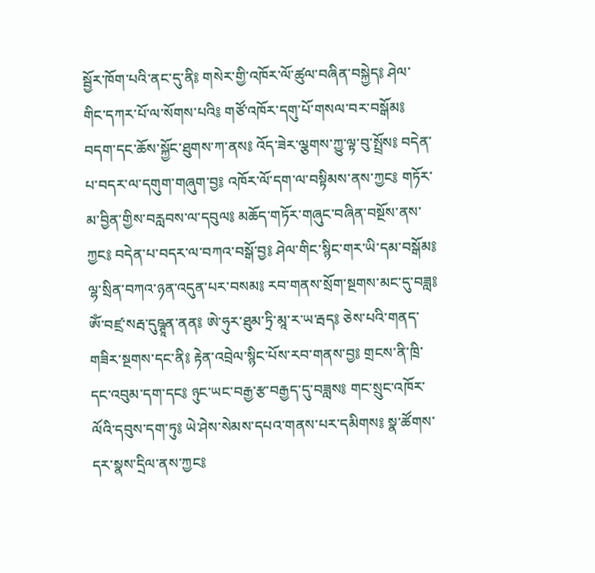སྦྱོར་ཁོག་པའི་ནང་དུ་ནི༔ གསེར་གྱི་འཁོར་ལོ་ཚུལ་བཞིན་བསྐྱེད༔ ཤེལ་གིང་དཀར་པོ་ལ་སོགས་པའི༔ གཙོ་འཁོར་དགུ་པོ་གསལ་བར་བསྒོམ༔ བདག་དང་ཆོས་སྐྱོང་ཐུགས་ཀ་ནས༔ འོད་ཟེར་ལྕགས་ཀྱུ་ལྟ་བུ་སྤྲོས༔ བདེན་པ་བདར་ལ་དགུག་གཞུག་བྱ༔ འཁོར་ལོ་དག་ལ་བསྟིམས་ནས་ཀྱང༔ གཏོར་མ་བྱིན་གྱིས་བརླབས་ལ་དབུལ༔ མཆོད་གཏོར་གཞུང་བཞིན་བསྔོས་ནས་ཀྱང༔ བདེན་པ་བདར་ལ་བཀའ་བསྒོ་བྱ༔ ཤེལ་གིང་སྙིང་གར་ཡི་དམ་བསྒོམ༔ ལྷ་སྲིན་བཀའ་ཉན་འདུན་པར་བསམ༔ རབ་གནས་སྲོག་སྔགས་མང་དུ་བཟླ༔ ཨོཾ་བཛྲ་སརྦ་དུཥྚཱན་ནན༔ ཨེ་ཧུར་ཐུམ་ཏྲི་མཱ་ར་ཡ་རྦད༔ ཅེས་པའི་གནད་གཟིར་སྔགས་དང་ནི༔ རྟེན་འབྲེལ་སྙིང་པོས་རབ་གནས་བྱ༔ གྲངས་ནི་ཁྲི་དང་འབུམ་དག་དང༔ ཉུང་ཡང་བརྒྱ་རྩ་བརྒྱད་དུ་བཟླས༔ གང་སྲུང་འཁོར་ལོའི་དབུས་དག་ཏུ༔ ཡེ་ཤེས་སེམས་དཔའ་གནས་པར་དམིགས༔ སྣ་ཚོགས་དར་སྣས་དྲིལ་ནས་ཀྱང༔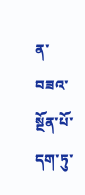ན་བཟའ་སྔོན་པོ་དག་ཏུ་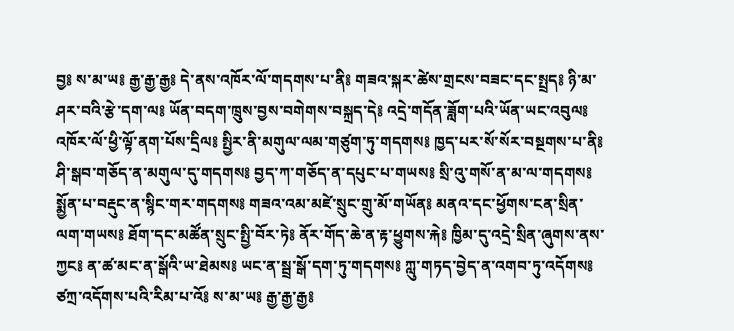བྱ༔ ས་མ་ཡ༔ རྒྱ་རྒྱ་རྒྱ༔ དེ་ནས་འཁོར་ལོ་གདགས་པ་ནི༔ གཟའ་སྐར་ཚེས་གྲངས་བཟང་དང་སྤྲད༔ ཉི་མ་ཤར་བའི་རྩེ་དག་ལ༔ ཡོན་བདག་ཁྲུས་བྱས་བགེགས་བསྐྲད་དེ༔ འདྲེ་གདོན་ཟློག་པའི་ཡོན་ཡང་འབུལ༔ འཁོར་ལོ་ཕྱི་ལྟོ་ནག་པོས་དྲིལ༔ སྤྱིར་ནི་མགུལ་ལམ་གཙུག་ཏུ་གདགས༔ ཁྱད་པར་སོ་སོར་བསྔགས་པ་ནི༔ ཤི་སྒབ་གཅོད་ན་མགུལ་དུ་གདགས༔ བྱད་ཀ་གཅོད་ན་དཔུང་པ་གཡས༔ སྲི་འུ་གསོ་ན་མ་ལ་གདགས༔ སྨྱོན་པ་བརྡུང་ན་སྙིང་གར་གདགས༔ གཟའ་འམ་མཛེ་སྲུང་གྲུ་མོ་གཡོན༔ མནའ་དང་ཕྱོགས་ངན་སྲིན་ལག་གཡས༔ ཐོག་དང་མཚོན་སྲུང་སྤྱི་བོར་ཏེ༔ ནོར་གོད་ཆེ་ན་རྟ་ཕྱུགས་རྐེ༔ ཁྱིམ་དུ་འདྲེ་སྲིན་ཞུགས་ནས་ཀྱང༔ ན་ཚ་མང་ན་སྒོའི་ཡ་ཐེམས༔ ཡང་ན་སྦྲ་སྒོ་དག་ཏུ་གདགས༔ ཀླུ་གཏད་བྱེད་ན་འགབ་ཏུ་འདོགས༔ ཙཀྲ་འདོགས་པའི་རིམ་པ་འོ༔ ས་མ་ཡ༔ རྒྱ་རྒྱ་རྒྱ༔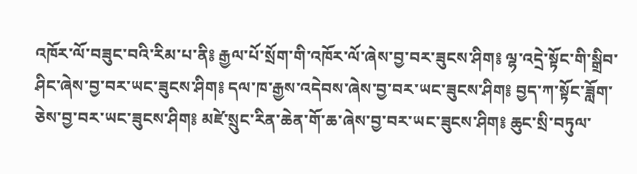འཁོར་ལོ་བཟུང་བའི་རིམ་པ་ནི༔ རྒྱལ་པོ་སྲོག་གི་འཁོར་ལོ་ཞེས་བྱ་བར་ཟུངས་ཤིག༔ ལྷ་འདྲེ་སྟོང་གི་སྒྲིབ་ཤིང་ཞེས་བྱ་བར་ཡང་ཟུངས་ཤིག༔ དལ་ཁ་རྒྱས་འདེབས་ཞེས་བྱ་བར་ཡང་ཟུངས་ཤིག༔ བྱད་ཀ་སྟོང་ཟློག་ཅེས་བྱ་བར་ཡང་ཟུངས་ཤིག༔ མཛེ་སྲུང་རིན་ཆེན་གོ་ཆ་ཞེས་བྱ་བར་ཡང་ཟུངས་ཤིག༔ ཆུང་སྲི་བཏུལ་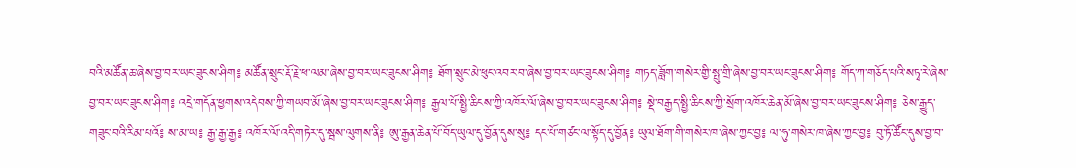བའི་མཚོན་ཆ་ཞེས་བྱ་བར་ཡང་ཟུངས་ཤིག༔ མཚོན་སྲུང་རྡོ་རྗེ་ཕ་ལམ་ཞེས་བྱ་བར་ཡང་ཟུངས་ཤིག༔ ཐོག་སྲུང་མེ་ཕུང་འབར་བ་ཞེས་བྱ་བར་ཡང་ཟུངས་ཤིག༔ གཏད་ཟློག་གསེར་གྱི་སྤུ་གྲི་ཞེས་བྱ་བར་ཡང་ཟུངས་ཤིག༔ གོད་ཀ་གཅོད་པའི་སཏྭ་རེ་ཞེས་བྱ་བར་ཡང་ཟུངས་ཤིག༔ འདྲེ་གདོན་ཕྱགས་འདེབས་ཀྱི་གཡབ་མོ་ཞེས་བྱ་བར་ཡང་ཟུངས་ཤིག༔ རྒྱལ་པོ་སྤྱི་ཆིངས་ཀྱི་འཁོར་ལོ་ཞེས་བྱ་བར་ཡང་ཟུངས་ཤིག༔ སྡེ་བརྒྱད་སྤྱི་ཆིངས་ཀྱི་སྲོག་འཁོར་ཆེན་མོ་ཞེས་བྱ་བར་ཡང་ཟུངས་ཤིག༔ ཅེས་རྒྱུད་གཟུང་བའི་རིམ་པའོ༔ ས་མ་ཡ༔ རྒྱ་རྒྱ་རྒྱ༔ འཁོར་ལོ་འདི་གཏེར་དུ་སྦས་ལུགས་ནི༔ ཨུ་རྒྱན་ཆེན་པོ་བོད་ཡུལ་དུ་བྱོན་དུས་སུ༔ དང་པོ་གཙང་ལ་སྟོད་དུ་བྱོན༔ ཡུལ་ཐོག་གི་གསེར་ཁ་ཞེས་ཀྱང་བྱ༔ ལ་ཧུ་གསེར་ཁ་ཞེས་ཀྱང་བྱ༔ བུ་ཏོ་ཚོང་དུས་བྱ་བ་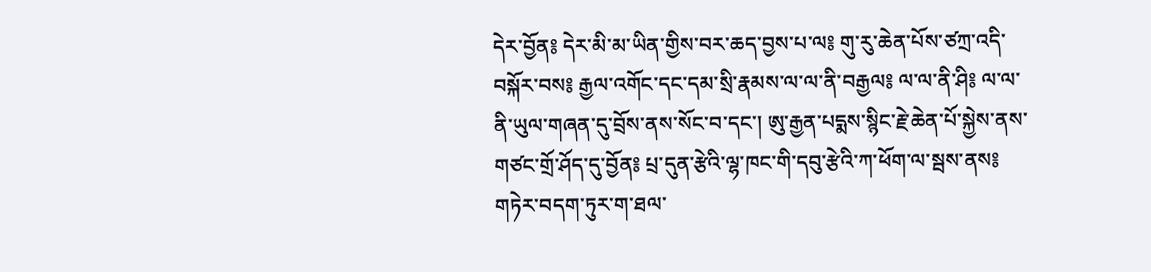དེར་བྱོན༔ དེར་མི་མ་ཡིན་གྱིས་བར་ཆད་བྱས་པ་ལ༔ གུ་རུ་ཆེན་པོས་ཙཀྲ་འདི་བསྐོར་བས༔ རྒྱལ་འགོང་དང་དམ་སྲི་རྣམས་ལ་ལ་ནི་བརྒྱལ༔ ལ་ལ་ནི་ཤི༔ ལ་ལ་ནི་ཡུལ་གཞན་དུ་བྲོས་ནས་སོང་བ་དང་། ཨུ་རྒྱན་པདྨས་སྙིང་རྗེ་ཆེན་པོ་སྐྱེས་ནས་གཙང་གྲོ་ཤོད་དུ་བྱོན༔ པྲ་དུན་རྩེའི་ལྷ་ཁང་གི་དབུ་རྩེའི་ཀ་ཕོག་ལ་སྦས་ནས༔ གཏེར་བདག་ཏུར་ག་ཐལ་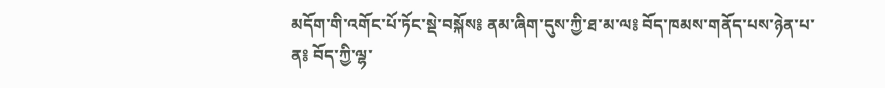མདོག་གི་འགོང་པོ་ཏོང་སྡེ་བསྐོས༔ ནམ་ཞིག་དུས་ཀྱི་ཐ་མ་ལ༔ བོད་ཁམས་གནོད་པས་ཉེན་པ་ན༔ བོད་ཀྱི་ལྷ་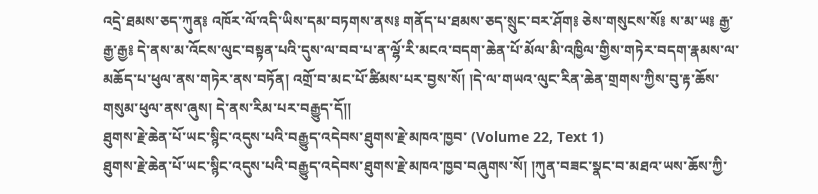འདྲེ་ཐམས་ཅད་ཀུན༔ འཁོར་ལོ་འདི་ཡིས་དམ་བཏགས་ནས༔ གནོད་པ་ཐམས་ཅད་སྲུང་བར་ཤོག༔ ཅེས་གསུངས་སོ༔ ས་མ་ཡ༔ རྒྱ་རྒྱ་རྒྱ༔ དེ་ནས་མ་འོངས་ལུང་བསྟན་པའི་དུས་ལ་བབ་པ་ན་ལྷོ་རི་མངའ་བདག་ཆེན་པོ་མོལ་མི་འཁྱིལ་གྱིས་གཏེར་བདག་རྣམས་ལ་མཆོད་པ་ཕུལ་ནས་གཏེར་ནས་བཏོན། འགྲོ་བ་མང་པོ་ཚིམས་པར་བྱས་སོ། །དེ་ལ་གཡའ་ལུང་རིན་ཆེན་གྲགས་ཀྱིས་བུ་རྟ་ཆོས་གསུམ་ཕུལ་ནས་ཞུས། དེ་ནས་རིམ་པར་བརྒྱུད་དོ།།
ཐུགས་རྗེ་ཆེན་པོ་ཡང་སྙིང་འདུས་པའི་བརྒྱུད་འདེབས་ཐུགས་རྗེ་མཁའ་ཁྱབ་ (Volume 22, Text 1)
ཐུགས་རྗེ་ཆེན་པོ་ཡང་སྙིང་འདུས་པའི་བརྒྱུད་འདེབས་ཐུགས་རྗེ་མཁའ་ཁྱབ་བཞུགས་སོ། །ཀུན་བཟང་སྣང་བ་མཐའ་ཡས་ཆོས་ཀྱི་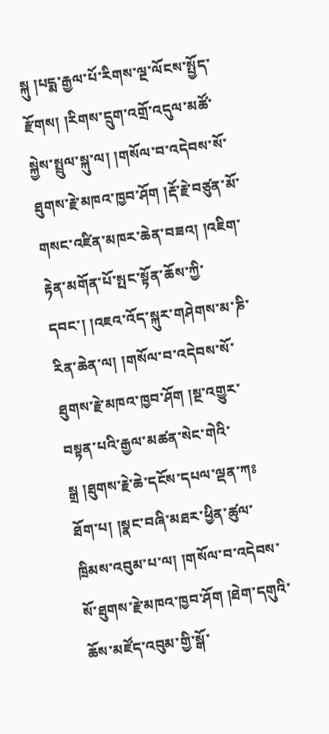སྐུ །པདྨ་རྒྱལ་པོ་རིགས་ལྔ་ལོངས་སྤྱོད་རྫོགས། །རིགས་དྲུག་འགྲོ་འདུལ་མཚོ་སྐྱེས་སྤྲུལ་སྐུ་ལ། །གསོལ་བ་འདེབས་སོ་ཐུགས་རྗེ་མཁའ་ཁྱབ་ཤོག །རྡོ་རྗེ་བཙུན་མོ་གསང་འཛིན་མཁར་ཆེན་བཟའ། །འཇིག་རྟེན་མགོན་པོ་སྤང་སྟོན་ཆོས་ཀྱི་དབང་། །འཇའ་འོད་སྐུར་གཤེགས་མ་ཎི་རིན་ཆེན་ལ། །གསོལ་བ་འདེབས་སོ་ཐུགས་རྗེ་མཁའ་ཁྱབ་ཤོག །སྔ་འགྱུར་བསྟན་པའི་རྒྱལ་མཚན་སེང་གེའི་སྒྲ །ཐུགས་རྗེ་ཆེ་དངོས་དཔལ་ལྡན་ཀཿཐོག་པ། །སྣང་བཞི་མཐར་ཕྱིན་ཚུལ་ཁྲིམས་འབུམ་པ་ལ། །གསོལ་བ་འདེབས་སོ་ཐུགས་རྗེ་མཁའ་ཁྱབ་ཤོག །ཐེག་དགུའི་ཆོས་མཛོད་འབུམ་གྱི་སྒོ་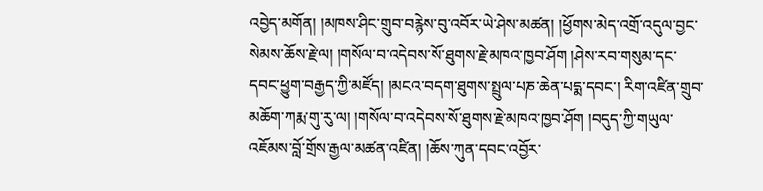འབྱེད་མགོན། །མཁས་ཤིང་གྲུབ་བརྙེས་བུ་འབོར་ཡེ་ཤེས་མཚན། །ཕྱོགས་མེད་འགྲོ་འདུལ་བྱང་སེམས་ཆོས་རྗེ་ལ། །གསོལ་བ་འདེབས་སོ་ཐུགས་རྗེ་མཁའ་ཁྱབ་ཤོག །ཤེས་རབ་གསུམ་དང་དབང་ཕྱུག་བརྒྱད་ཀྱི་མཛོད། །མངའ་བདག་ཐུགས་སྤྲུལ་པཎ་ཆེན་པདྨ་དབང་། རིག་འཛིན་གྲུབ་མཆོག་ཀརྨ་གུ་རུ་ལ། །གསོལ་བ་འདེབས་སོ་ཐུགས་རྗེ་མཁའ་ཁྱབ་ཤོག །བདུད་ཀྱི་གཡུལ་འཇོམས་བློ་གྲོས་རྒྱལ་མཚན་འཛིན། །ཆོས་ཀུན་དབང་འབྱོར་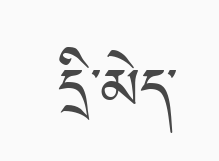དྲི་མེད་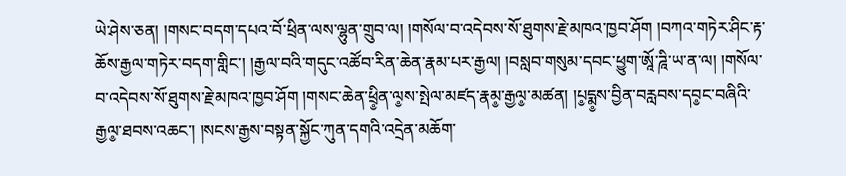ཡེ་ཤེས་ཅན། །གསང་བདག་དཔའ་བོ་ཕྲིན་ལས་ལྷུན་གྲུབ་ལ། །གསོལ་བ་འདེབས་སོ་ཐུགས་རྗེ་མཁའ་ཁྱབ་ཤོག །བཀའ་གཏེར་ཤིང་རྟ་ཆོས་རྒྱལ་གཏེར་བདག་གླིང་། །རྒྱལ་བའི་གདུང་འཚོབ་རིན་ཆེན་རྣམ་པར་རྒྱལ། །བསླབ་གསུམ་དབང་ཕྱུག་ཨཱོ་ཌཱི་ཡ་ན་ལ། །གསོལ་བ་འདེབས་སོ་ཐུགས་རྗེ་མཁའ་ཁྱབ་ཤོག །གསང་ཆེན་ཕྲི༵ན་ལ༵ས་སྤེལ་མཛད་རྣམ༵་རྒྱལ༵་མཚན། །པ༵དྨ༵ས་བྱིན་བརླབས་དབ༵ང་བཞིའི་རྒྱལ༵་ཐབས་འཆང་། །སངས་རྒྱས་བསྟན་སྐྱོང་ཀུན་དགའི་འདྲེན་མཆོག་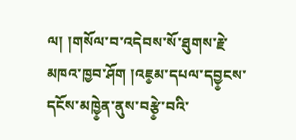ལ། །གསོལ་བ་འདེབས་སོ་ཐུགས་རྗེ་མཁའ་ཁྱབ་ཤོག །འཇ༵མ་དཔལ་དབྱ༵ངས་དངོས་མཁྱེ༵ན་ནུས་བརྩེ༵་བའི་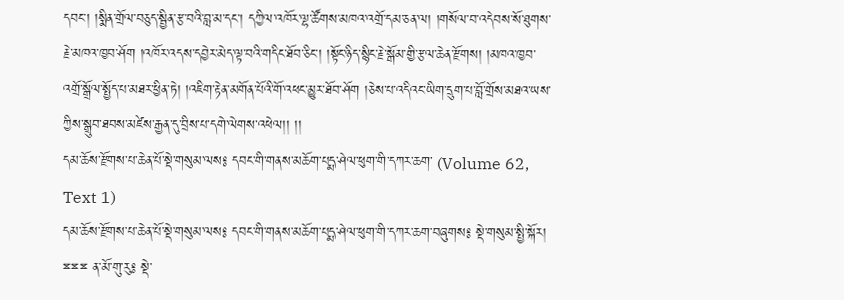དབང་། །སྨིན་གྲོལ་བཅུད་སྦྱིན་རྩ་བའི་བླ་མ་དང་། དཀྱིལ་འཁོར་ལྷ་ཚོགས་མཁའ་འགྲོ་དམ་ཅན་ལ། །གསོལ་བ་འདེབས་སོ་ཐུགས་རྗེ་མཁའ་ཁྱབ་ཤོག །འཁོར་འདས་དབྱེར་མེད་ལྟ་བའི་གདིང་ཐོབ་ཅིང་། །སྟོང་ཉིད་སྙིང་རྗེ་སྒོམ་གྱི་རྩལ་ཆེན་རྫོགས། །མཁའ་ཁྱབ་འགྲོ་སྒྲོལ་སྤྱོད་པ་མཐར་ཕྱིན་ཏེ། །འཇིག་རྟེན་མགོན་པོའི་གོ་འཕང་མྱུར་ཐོབ་ཤོག །ཅེས་པ་འདིའང་ཡིག་དྲུག་པ་བློ་གྲོས་མཐའ་ཡས་ཀྱིས་སྒྲུབ་ཐབས་མཛེས་རྒྱན་དུ་བྲིས་པ་དགེ་ལེགས་འཕེལ།། །།
དམ་ཆོས་རྫོགས་པ་ཆེན་པོ་སྡེ་གསུམ་ལས༔ དབང་གི་གནས་མཆོག་པདྨ་ཤེལ་ཕུག་གི་དཀར་ཆག་ (Volume 62, Text 1)
དམ་ཆོས་རྫོགས་པ་ཆེན་པོ་སྡེ་གསུམ་ལས༔ དབང་གི་གནས་མཆོག་པདྨ་ཤེལ་ཕུག་གི་དཀར་ཆག་བཞུགས༔ སྡེ་གསུམ་སྤྱི་སྐོར། ྈྈྈ ན་མོ་གུ་རུ༔ སྡེ་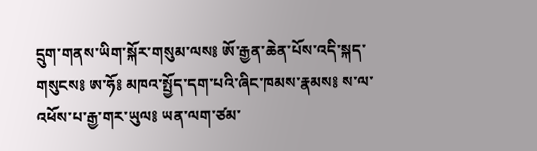དྲུག་གནས་ཡིག་སྐོར་གསུམ་ལས༔ ཨོ་རྒྱན་ཆེན་པོས་འདི་སྐད་གསུངས༔ ཨ་ཧོ༔ མཁའ་སྤྱོད་དག་པའི་ཞིང་ཁམས་རྣམས༔ ས་ལ་འཕོས་པ་རྒྱ་གར་ཡུལ༔ ཡན་ལག་ཙམ་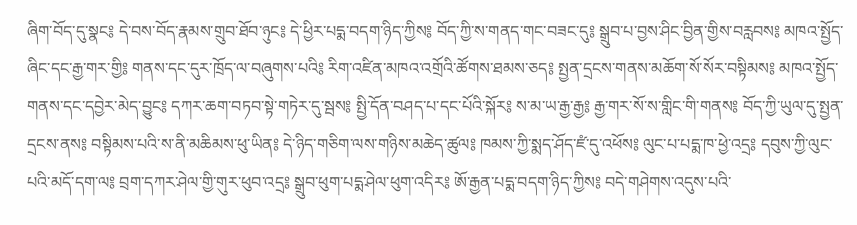ཞིག་བོད་དུ་སྣང༔ དེ་བས་བོད་རྣམས་གྲུབ་ཐོབ་ཉུང༔ དེ་ཕྱིར་པདྨ་བདག་ཉིད་ཀྱིས༔ བོད་ཀྱི་ས་གནད་གང་བཟང་དུ༔ སྒྲུབ་པ་བྱས་ཤིང་བྱིན་གྱིས་བརླབས༔ མཁའ་སྤྱོད་ཞིང་དང་རྒྱ་གར་གྱི༔ གནས་དང་དུར་ཁྲོད་ལ་བཞུགས་པའི༔ རིག་འཛིན་མཁའ་འགྲོའི་ཚོགས་ཐམས་ཅད༔ སྤྱན་དྲངས་གནས་མཆོག་སོ་སོར་བསྟིམས༔ མཁའ་སྤྱོད་གནས་དང་དབྱེར་མེད་བྱུང༔ དཀར་ཆག་བཏབ་སྟེ་གཏེར་དུ་སྦས༔ སྤྱི་དོན་བཤད་པ་དང་པོའི་སྐོར༔ ས་མ་ཡ་རྒྱ་རྒྱ༔ རྒྱ་གར་སོ་ས་གླིང་གི་གནས༔ བོད་ཀྱི་ཡུལ་དུ་སྤྱན་དྲངས་ནས༔ བསྟིམས་པའི་ས་ནི་མཆིམས་ཕུ་ཡིན༔ དེ་ཉིད་གཅིག་ལས་གཉིས་མཆེད་ཚུལ༔ ཁམས་ཀྱི་སྨད་ཤོད་ཛཾ་དུ་འཕོས༔ ལུང་པ་པདྨ་ཁ་ཕྱེ་འདྲ༔ དབུས་ཀྱི་ལུང་པའི་མདོ་དག་ལ༔ བྲག་དཀར་ཤེལ་གྱི་གུར་ཕུབ་འདྲ༔ སྒྲུབ་ཕུག་པདྨ་ཤེལ་ཕུག་འདིར༔ ཨོ་རྒྱན་པདྨ་བདག་ཉིད་ཀྱིས༔ བདེ་གཤེགས་འདུས་པའི་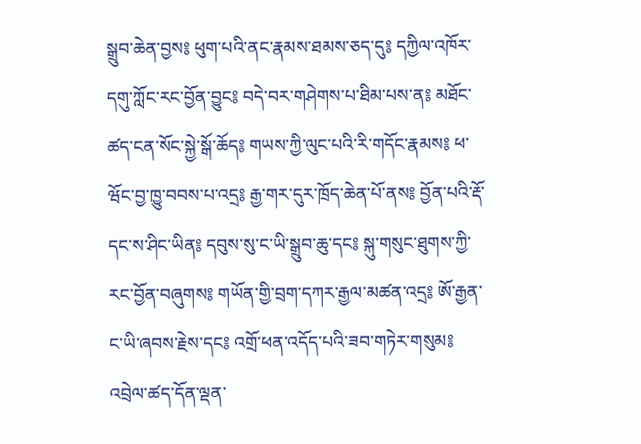སྒྲུབ་ཆེན་བྱས༔ ཕུག་པའི་ནང་རྣམས་ཐམས་ཅད་དུ༔ དཀྱིལ་འཁོར་དགུ་ཀློང་རང་བྱོན་བྱུང༔ བདེ་བར་གཤེགས་པ་ཐིམ་པས་ན༔ མཐོང་ཚད་ངན་སོང་སྐྱེ་སྒོ་ཆོད༔ གཡས་ཀྱི་ལུང་པའི་རི་གདོང་རྣམས༔ ཕ་ཝོང་བྱ་ཁྱུ་བབས་པ་འདྲ༔ རྒྱ་གར་དུར་ཁྲོད་ཆེན་པོ་ནས༔ བྱོན་པའི་རྡོ་དང་ས་ཤིང་ཡིན༔ དབུས་སུ་ང་ཡི་སྒྲུབ་ཆུ་དང༔ སྐུ་གསུང་ཐུགས་ཀྱི་རང་བྱོན་བཞུགས༔ གཡོན་གྱི་བྲག་དཀར་རྒྱལ་མཚན་འདྲ༔ ཨོ་རྒྱན་ང་ཡི་ཞབས་རྗེས་དང༔ འགྲོ་ཕན་འདོད་པའི་ཟབ་གཏེར་གསུམ༔ འབྲེལ་ཚད་དོན་ལྡན་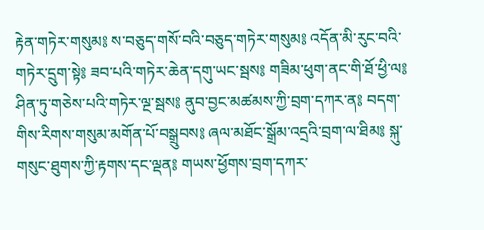རྟེན་གཏེར་གསུམ༔ ས་བཅུད་གསོ་བའི་བཅུད་གཏེར་གསུམ༔ འདོན་མི་རུང་བའི་གཏེར་དྲུག་སྟེ༔ ཟབ་པའི་གཏེར་ཆེན་དགུ་ཡང་སྦས༔ གཟིམ་ཕུག་ནང་གི་ཐོ་ཕྱི་ལ༔ ཤིན་ཏུ་གཅེས་པའི་གཏེར་ལྔ་སྦས༔ ནུབ་བྱང་མཚམས་ཀྱི་བྲག་དཀར་ན༔ བདག་གིས་རིགས་གསུམ་མགོན་པོ་བསྒྲུབས༔ ཞལ་མཐོང་སྒྲོམ་འདྲའི་བྲག་ལ་ཐིམ༔ སྐུ་གསུང་ཐུགས་ཀྱི་རྟགས་དང་ལྡན༔ གཡས་ཕྱོགས་བྲག་དཀར་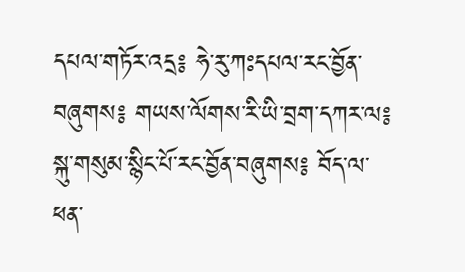དཔལ་གཏོར་འདྲ༔ ཧེ་རུ་ཀཿདཔལ་རང་བྱོན་བཞུགས༔ གཡས་ལོགས་རི་ཡི་བྲག་དཀར་ལ༔ སྐུ་གསུམ་སྙིང་པོ་རང་བྱོན་བཞུགས༔ བོད་ལ་ཕན་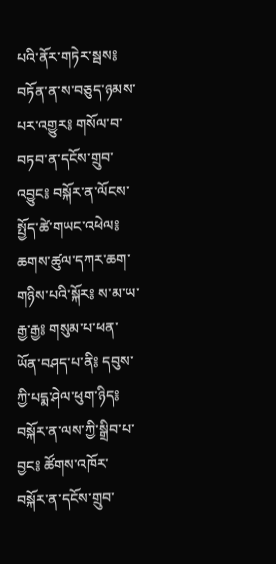པའི་ནོར་གཏེར་སྦས༔ བཏོན་ན་ས་བཅུད་ཉམས་པར་འགྱུར༔ གསོལ་བ་བཏབ་ན་དངོས་གྲུབ་འབྱུང༔ བསྐོར་ན་ལོངས་སྤྱོད་ཚེ་གཡང་འཕེལ༔ ཆགས་ཚུལ་དཀར་ཆག་གཉིས་པའི་སྐོར༔ ས་མ་ཡ་རྒྱ་རྒྱ༔ གསུམ་པ་ཕན་ཡོན་བཤད་པ་ནི༔ དབུས་ཀྱི་པདྨ་ཤེལ་ཕུག་ཉིད༔ བསྐོར་ན་ལས་ཀྱི་སྒྲིབ་པ་བྱང༔ ཚོགས་འཁོར་བསྐོར་ན་དངོས་གྲུབ་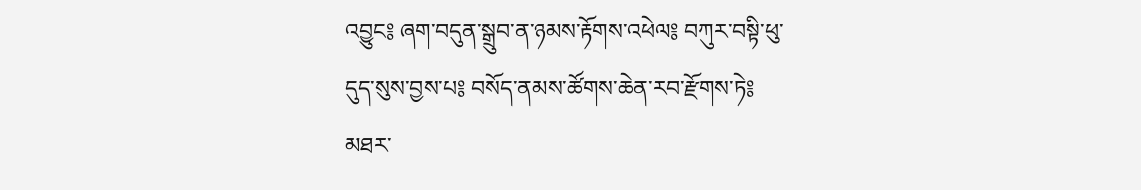འབྱུང༔ ཞག་བདུན་སྒྲུབ་ན་ཉམས་རྟོགས་འཕེལ༔ བཀུར་བསྟི་ཕུ་དུད་སུས་བྱས་པ༔ བསོད་ནམས་ཚོགས་ཆེན་རབ་རྫོགས་ཏེ༔ མཐར་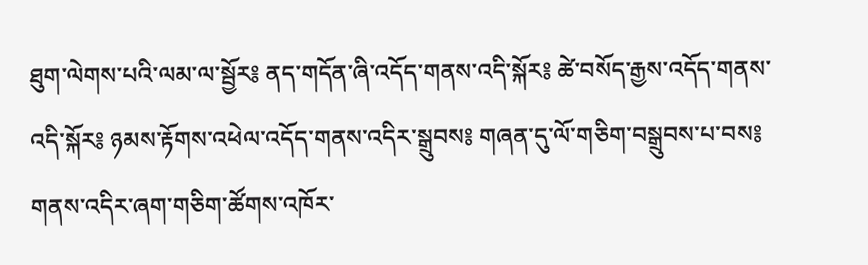ཐུག་ལེགས་པའི་ལམ་ལ་སྦྱོར༔ ནད་གདོན་ཞི་འདོད་གནས་འདི་སྐོར༔ ཚེ་བསོད་རྒྱས་འདོད་གནས་འདི་སྐོར༔ ཉམས་རྟོགས་འཕེལ་འདོད་གནས་འདིར་སྒྲུབས༔ གཞན་དུ་ལོ་གཅིག་བསྒྲུབས་པ་བས༔ གནས་འདིར་ཞག་གཅིག་ཚོགས་འཁོར་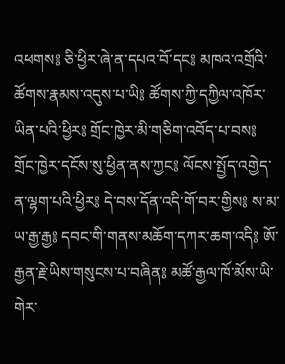འཕགས༔ ཅི་ཕྱིར་ཞེ་ན་དཔའ་བོ་དང༔ མཁའ་འགྲོའི་ཚོགས་རྣམས་འདུས་པ་ཡི༔ ཚོགས་ཀྱི་དཀྱིལ་འཁོར་ཡིན་པའི་ཕྱིར༔ གྲོང་ཁྱེར་མི་གཅིག་འབོད་པ་བས༔ གྲོང་ཁྱེར་དངོས་སུ་ཕྱིན་ནས་ཀྱང༔ ལོངས་སྤྱོད་འགྱེད་ན་ལྷག་པའི་ཕྱིར༔ དེ་བས་དོན་འདི་གོ་བར་གྱིས༔ ས་མ་ཡ་རྒྱ་རྒྱ༔ དབང་གི་གནས་མཆོག་དཀར་ཆག་འདི༔ ཨོ་རྒྱན་རྗེ་ཡིས་གསུངས་པ་བཞིན༔ མཚོ་རྒྱལ་ཁོ་མོས་ཡི་གེར་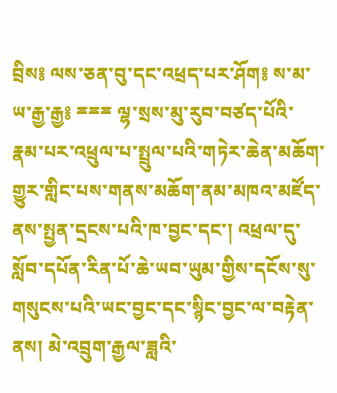བྲིས༔ ལས་ཅན་བུ་དང་འཕྲད་པར་ཤོག༔ ས་མ་ཡ་རྒྱ་རྒྱ༔ ྈྈྈ ལྷ་སྲས་མུ་རུབ་བཙད་པོའི་རྣམ་པར་འཕྲུལ་པ་སྤྲུལ་པའི་གཏེར་ཆེན་མཆོག་གྱུར་གླིང་པས་གནས་མཆོག་ནམ་མཁའ་མཛོད་ནས་སྤྱན་དྲངས་པའི་ཁ་བྱང་དང་། འཕྲལ་དུ་སློབ་དཔོན་རིན་པོ་ཆེ་ཡབ་ཡུམ་གྱིས་དངོས་སུ་གསུངས་པའི་ཡང་བྱང་དང་སྙིང་བྱང་ལ་བརྟེན་ནས། མེ་འབྲུག་རྒྱལ་ཟླའི་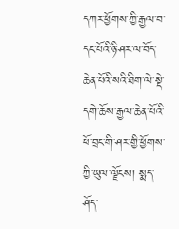དཀར་ཕྱོགས་ཀྱི་རྒྱལ་བ་དང་པོའི་ཉི་ཤར་ལ་བོད་ཆེན་པོའི་སའི་ཐིག་ལེ་སྡེ་དགེ་ཆོས་རྒྱལ་ཆེན་པོའི་ཕོ་བྲང་གི་ཤར་གྱི་ཕྱོགས་ཀྱི་ཡུལ་ལྗོངས། སྨད་ཤོད་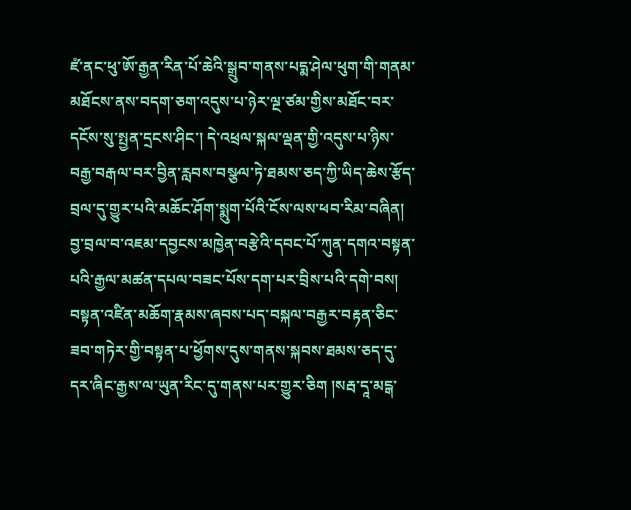ཛཾ་ནང་ཕུ་ཨོ་རྒྱན་རིན་པོ་ཆེའི་སྒྲུབ་གནས་པདྨ་ཤེལ་ཕུག་གི་གནམ་མཐོངས་ནས་བདག་ཅག་འདུས་པ་ཉེར་ལྔ་ཙམ་གྱིས་མཐོང་བར་དངོས་སུ་སྤྱན་དྲངས་ཤིང་། དེ་འཕྲལ་སྐལ་ལྡན་གྱི་འདུས་པ་ཉིས་བརྒྱ་བརྒལ་བར་བྱིན་རླབས་བསྩལ་ཏེ་ཐམས་ཅད་ཀྱི་ཡིད་ཆེས་རྩོད་བྲལ་དུ་གྱུར་པའི་མཆོང་ཤོག་སྨུག་པོའི་ངོས་ལས་ཕབ་རིམ་བཞིན། བྱ་བྲལ་བ་འཇམ་དབྱངས་མཁྱེན་བརྩེའི་དབང་པོ་ཀུན་དགའ་བསྟན་པའི་རྒྱལ་མཚན་དཔལ་བཟང་པོས་དག་པར་བྲིས་པའི་དགེ་བས། བསྟན་འཛིན་མཆོག་རྣམས་ཞབས་པད་བསྐལ་བརྒྱར་བརྟན་ཅིང་ཟབ་གཏེར་གྱི་བསྟན་པ་ཕྱོགས་དུས་གནས་སྐབས་ཐམས་ཅད་དུ་དར་ཞིང་རྒྱས་ལ་ཡུན་རིང་དུ་གནས་པར་གྱུར་ཅིག །སརྦ་དཱ་མངྒ་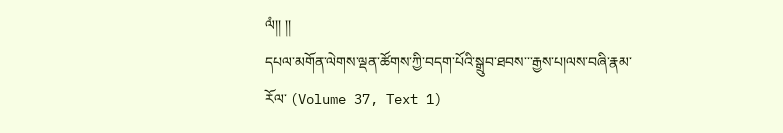ལཾ།། །།
དཔལ་མགོན་ལེགས་ལྡན་ཚོགས་ཀྱི་བདག་པོའི་སྒྲུབ་ཐབས་་་རྒྱས་པ།ལས་བཞི་རྣམ་རོལ་ (Volume 37, Text 1)